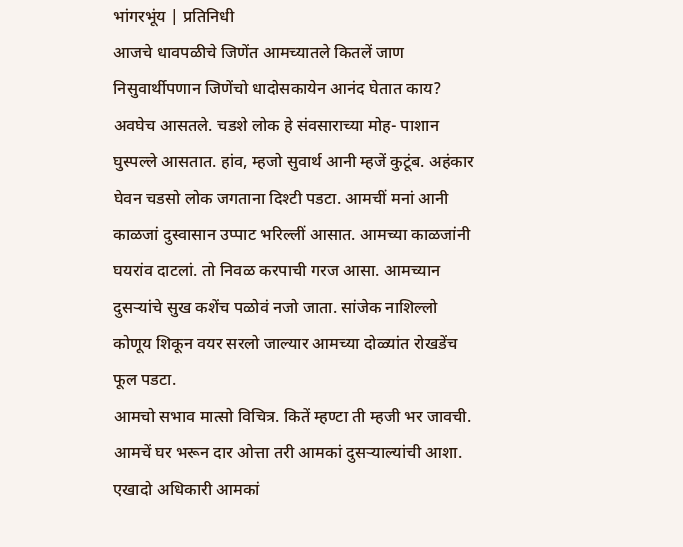भांगरभूंय | प्रतिनिधी
आजचे धावपळीचे जिणेंत आमच्यातले कितलें जाण निसुवार्थीपणान जिणेंचो धादोसकायेन आनंद घेतात काय? अवघेच आसतले. चडशे लोक हे संवसाराच्या मोह- पाशान घुस्पल्ले आसतात. हांव, म्हजो सुवार्थ आनी म्हजें कुटूंब. अहंकार घेवन चडसो लोक जगताना दिश्टी पडटा. आमचीं मनां आनी काळजां दुस्वासान उप्पाट भरिल्लीं आसात. आमच्या काळजांनी घयरांव दाटलां. तो निवळ करपाची गरज आसा. आमच्यान दुसऱ्यांचे सुख कशेंच पळोवं नजो जाता. सांजेक नाशिल्लो कोणूय शिकून वयर सरलो जाल्यार आमच्या दोळ्यांत रोखडेंच फूल पडटा.
आमचो सभाव मात्सो विचित्र. कितें म्हण्टा ती म्हजी भर जावची. आमचें घर भरून दार ओत्ता तरी आमकां दुसऱ्याल्यांची आशा. एखादो अधिकारी आमकां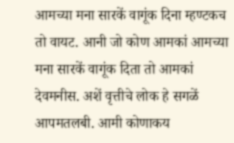आमच्या मना सारकें वागूंक दिना म्हण्टकच तो वायट. आनी जो कोण आमकां आमच्या मना सारकें वागूंक दिता तो आमकां देवमनीस. अशें वृत्तीचे लोक हे सगळें आपमतलबी. आमी कोणाकय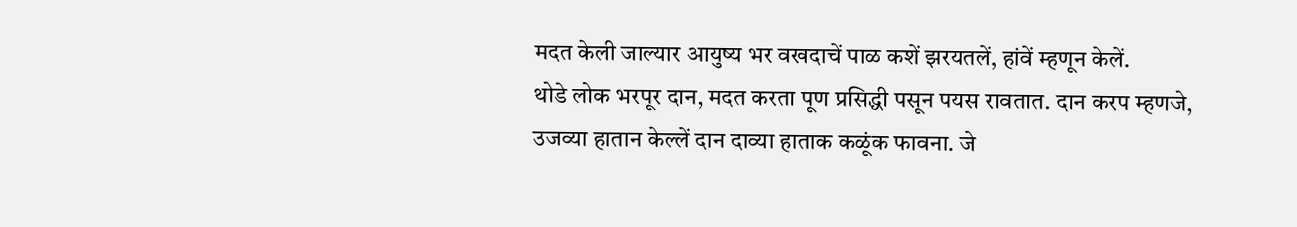मदत केली जाल्यार आयुष्य भर वखदाचें पाळ कशें झरयतलें, हांवें म्हणून केलें.
थोडे लोक भरपूर दान, मदत करता पूण प्रसिद्धी पसून पयस रावतात. दान करप म्हणजे, उजव्या हातान केल्लें दान दाव्या हाताक कळूंक फावना. जे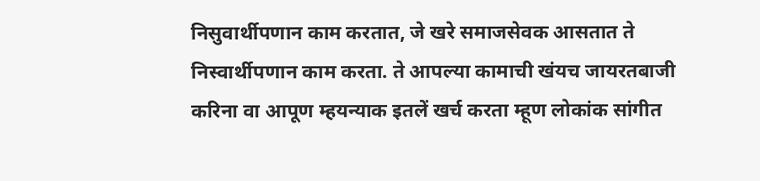निसुवार्थीपणान काम करतात, जे खरे समाजसेवक आसतात ते निस्वार्थीपणान काम करता. ते आपल्या कामाची खंयच जायरतबाजी करिना वा आपूण म्हयन्याक इतलें खर्च करता म्हूण लोकांक सांगीत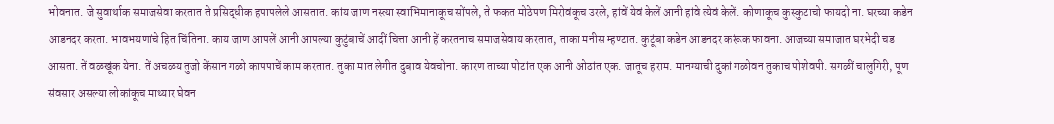भोवनात. जे सुवार्थाक समाजसेवा करतात ते प्रसिद्धीक हपापलेले आसतात. कांय जाण नस्त्या स्वाभिमानाकूच सोंपले, ते फकत मोठेपण मिरोवंकूच उरले, हांवें येवं केलें आनी हांवे त्येवं केलें. कोणाकूच कुस्कुटाचो फायदो ना. घरच्या कडेन आडनदर करता. भावभयणांचे हित चिंतिना. काय जाण आपलें आनी आपल्या कुटुंबाचें आदीं चित्ता आनी हें करतनाच समाजसेवाय करतात, ताका मनीस म्हण्टात. कुटूंबा कडेन आडनदर करूंक फावना. आजच्या समाजात घरभेदी चड आसता. तें वळखूंक येना. तें अचळय तुजो केंसान गळो कापपाचें काम करतात. तुका मात लेगीत दुबाव येवचोना. कारण ताच्या पोटांत एक आनी ओठांत एक. जातूच हराम. मानग्याची दुकां गळोवन तुकाच पोशेवपी. सगळीं चालुगिरी, पूण संवसार असल्या लोकांकूच माथ्यार घेवन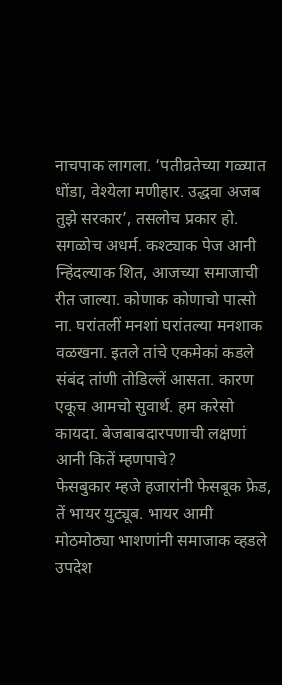नाचपाक लागला. ‘पतीव्रतेच्या गळ्यात धोंडा, वेश्येला मणीहार. उद्धवा अजब तुझे सरकार’, तसलोच प्रकार हो. सगळोच अधर्म. कश्ट्याक पेज आनी न्हिंदल्याक शित, आजच्या समाजाची रीत जाल्या. कोणाक कोणाचो पात्सो ना. घरांतलीं मनशां घरांतल्या मनशाक वळखना. इतले तांचे एकमेकां कडले संबंद तांणी तोडिल्लें आसता. कारण एकूच आमचो सुवार्थ. हम करेसो कायदा. बेजबाबदारपणाची लक्षणां आनी कितें म्हणपाचे?
फेसबुकार म्हजे हजारांनी फेसबूक फ्रेड, तें भायर युट्यूब. भायर आमी मोठमोठ्या भाशणांनी समाजाक व्हडले उपदेश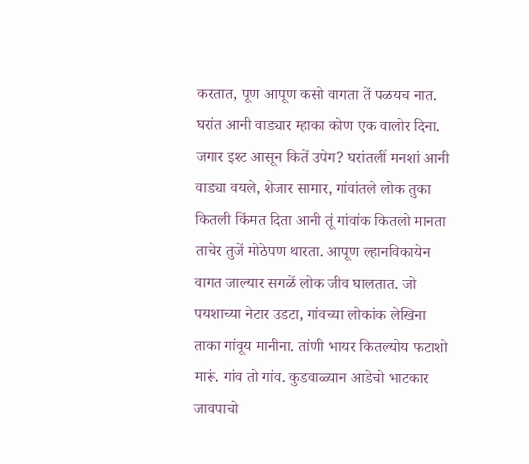करतात, पूण आपूण कसो वागता तें पळयच नात. घरांत आनी वाड्यार म्हाका कोण एक वालोर दिना. जगार इश्ट आसून कितें उपेग? घरांतलीं मनशां आनी वाड्या वयले, शेजार सामार, गांवांतले लोक तुका कितली किंमत दिता आनी तूं गांवांक कितलो मानता ताचेर तुजें मोठेपण थारता. आपूण ल्हानविकायेन वागत जाल्यार सगळें लोक जीव घालतात. जो पयशाच्या नेटार उडटा, गांवच्या लोकांक लेखिना ताका गांवूय मानीना. तांणी भायर कितल्योय फटाशो मारूं. गांव तो गांव. कुडवाळ्यान आडेचो भाटकार जावपाचो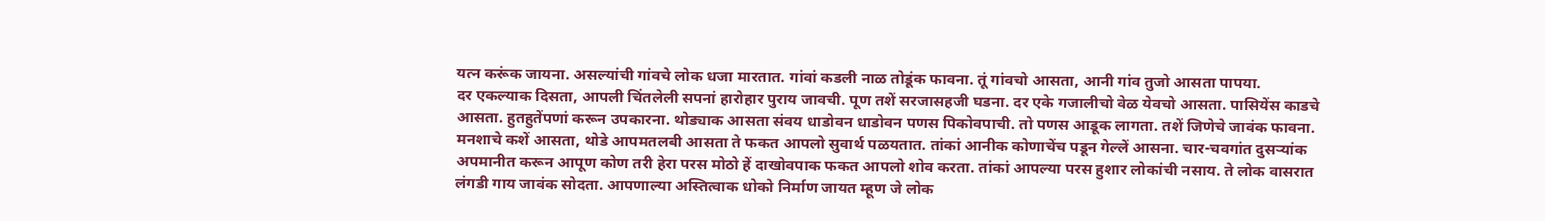यत्न करूंक जायना. असल्यांची गांवचे लोक धजा मारतात. गांवां कडली नाळ तोडूंक फावना. तूं गांवचो आसता, आनी गांव तुजो आसता पापया.
दर एकल्याक दिसता, आपली चिंतलेली सपनां हारोहार पुराय जावची. पूण तशें सरजासहजी घडना. दर एके गजालीचो वेळ येवचो आसता. पासियेंस काडचे आसता. हुतहुतेंपणां करून उपकारना. थोड्याक आसता संवय धाडोवन धाडोवन पणस पिकोवपाची. तो पणस आडूक लागता. तशें जिणेचे जावंक फावना. मनशाचे कशें आसता, थोडे आपमतलबी आसता ते फकत आपलो सुवार्थ पळयतात. तांकां आनीक कोणाचेंच पडून गेल्लें आसना. चार-चवगांत दुसऱ्यांक अपमानीत करून आपूण कोण तरी हेरा परस मोठो हें दाखोवपाक फकत आपलो शोव करता. तांकां आपल्या परस हुशार लोकांची नसाय. ते लोक वासरात लंगडी गाय जावंक सोदता. आपणाल्या अस्तित्वाक धोको निर्माण जायत म्हूण जे लोक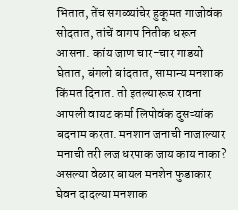भितात, तेंच सगळ्यांचेर हुकूमत गाजोवंक सोदतात, तांचें वागप नितीक धरून आसना. कांय जाण चार-चार गाडयो घेतात, बंगलो बांदतात, सामान्य मनशाक किंमत दिनात. तो इतल्यारूच रावना आपली वायट कर्मा लिपोवंक दुसऱ्यांक बदनाम करता. मनशान जनाची नाजाल्यार मनाची तरी लज धरपाक जाय काय नाका?
असल्या वेळार बायल मनशेन फुडाकार घेवन दादल्या मनशाक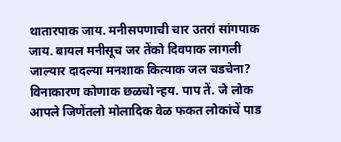थातारपाक जाय. मनीसपणाची चार उतरां सांगपाक जाय. बायल मनीसूच जर तेंको दिवपाक लागली जाल्यार दादल्या मनशाक कित्याक जल चडचेना? विनाकारण कोणाक छळचो न्हय. पाप तें. जे लोक आपले जिणेंतलो मोलादिक वेळ फकत लोकांचें पाड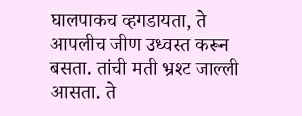घालपाकच व्हगडायता, ते आपलीच जीण उध्वस्त करून बसता. तांची मती भ्रश्ट जाल्ली आसता. ते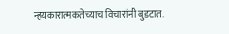न्हयकारात्मकतेच्याच विचारांनी बुडटात.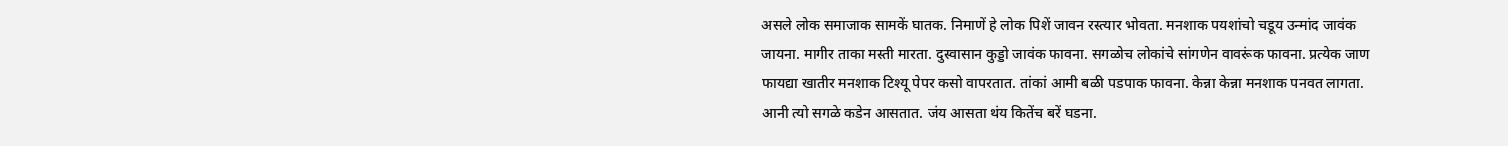असले लोक समाजाक सामकें घातक. निमाणें हे लोक पिशें जावन रस्त्यार भोवता. मनशाक पयशांचो चडूय उन्मांद जावंक जायना. मागीर ताका मस्ती मारता. दुस्वासान कुड्डो जावंक फावना. सगळोच लोकांचे सांगणेन वावरूंक फावना. प्रत्येक जाण फायद्या खातीर मनशाक टिश्यू पेपर कसो वापरतात. तांकां आमी बळी पडपाक फावना. केन्ना केन्ना मनशाक पनवत लागता. आनी त्यो सगळे कडेन आसतात. जंय आसता थंय कितेंच बरें घडना.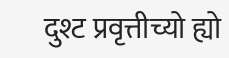दुश्ट प्रवृत्तीच्यो ह्यो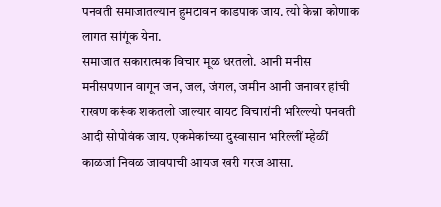पनवती समाजातल्यान हुमटावन काडपाक जाय. त्यो केन्ना कोणाक लागत सांगूंक येना.
समाजात सकारात्मक विचार मूळ धरतलो. आनी मनीस मनीसपणान वागून जन, जल, जंगल, जमीन आनी जनावर हांची राखण करूंक शकतलो जाल्यार वायट विचारांनी भरिल्ल्यो पनवती आदी सोपोवंक जाय. एकमेकांच्या दुस्वासान भरिल्लीं म्हेळीं काळजां निवळ जावपाची आयज खरी गरज आसा.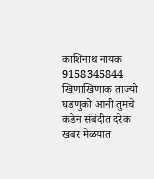काशिनाथ नायक
9158345844
खिणाखिणाक ताज्यो घडणुको आनी तुमचे कडेन संबंदीत दरेक खबर मेळयात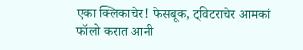एका क्लिकाचेर! फेसबूक, ट्विटराचेर आमकां फॉलो करात आनी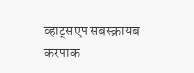व्हाट्सएप सबस्क्रायब करपाक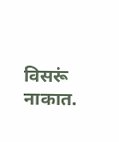विसरूं नाकात.